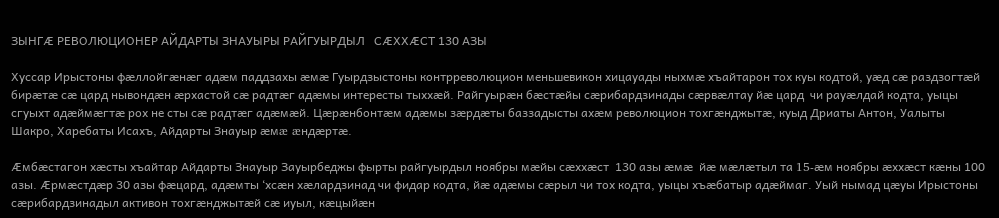ЗЫНГÆ РЕВОЛЮЦИОНЕР АЙДАРТЫ ЗНАУЫРЫ РАЙГУЫРДЫЛ   СÆХХÆСТ 130 АЗЫ

Хуссар Ирыстоны фæллойгæнæг адæм паддзахы æмæ Гуырдзыстоны контрреволюцион меньшевикон хицауады ныхмæ хъайтарон тох куы кодтой, уæд сæ раздзогтæй бирæтæ сæ цард нывондæн æрхастой сæ радтæг адæмы интересты тыххæй. Райгуырæн бæстæйы сæрибардзинады сæрвæлтау йæ цард  чи рауæлдай кодта, уыцы сгуыхт адæймæгтæ рох не сты сæ радтæг адæмæй. Цæрæнбонтæм адæмы зæрдæты баззадысты ахæм революцион тохгæнджытæ, куыд Дриаты Антон, Уалыты Шакро, Харебаты Исахъ, Айдарты Знауыр æмæ æндæртæ.

Æмбæстагон хæсты хъайтар Айдарты Знауыр Зауырбеджы фырты райгуырдыл ноябры мæйы сæххæст  130 азы æмæ  йæ мæлæтыл та 15-æм ноябры æххæст кæны 100 азы. Æрмæстдæр 30 азы фæцард, адæмты ‘хсæн хæлардзинад чи фидар кодта, йæ адæмы сæрыл чи тох кодта, уыцы хъæбатыр адæймаг. Уый нымад цæуы Ирыстоны сæрибардзинадыл активон тохгæнджытæй сæ иуыл, кæцыйæн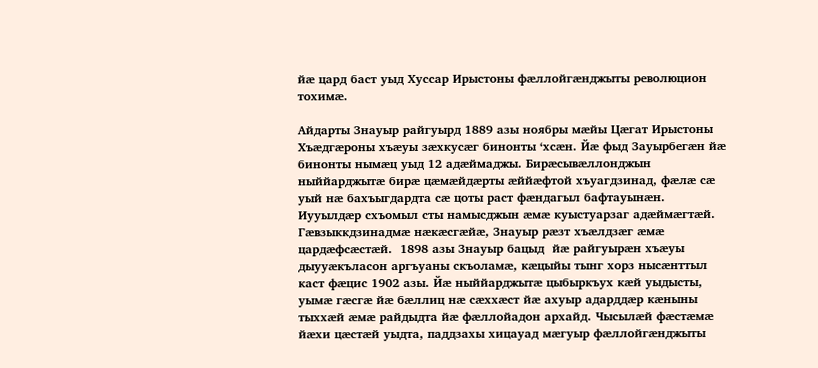йæ цард баст уыд Хуссар Ирыстоны фæллойгæнджыты революцион тохимæ.

Айдарты Знауыр райгуырд 1889 азы ноябры мæйы Цæгат Ирыстоны Хъæдгæроны хъæуы зæхкусæг бинонты ‘хсæн. Йæ фыд Зауырбегæн йæ бинонты нымæц уыд 12 адæймаджы. Бирæсывæллонджын ныййарджытæ бирæ цæмæйдæрты æййæфтой хъуагдзинад, фæлæ сæ уый нæ бахъыгдардта сæ цоты раст фæндагыл бафтауынæн. Иууылдæр схъомыл сты намысджын æмæ куыстуарзаг адæймæгтæй. Гæвзыккдзинадмæ нæкæсгæйæ, Знауыр рæзт хъæлдзæг æмæ цардæфсæстæй.  1898 азы Знауыр бацыд  йæ райгуырæн хъæуы дыууæкъласон аргъуаны скъоламæ, кæцыйы тынг хорз нысæнттыл каст фæцис 1902 азы. Йæ ныййарджытæ цыбыркъух кæй уыдысты, уымæ гæсгæ йæ бæллиц нæ сæххæст йæ ахуыр адарддæр кæныны тыххæй æмæ райдыдта йæ фæллойадон архайд. Чысылæй фæстæмæ йæхи цæстæй уыдта, паддзахы хицауад мæгуыр фæллойгæнджыты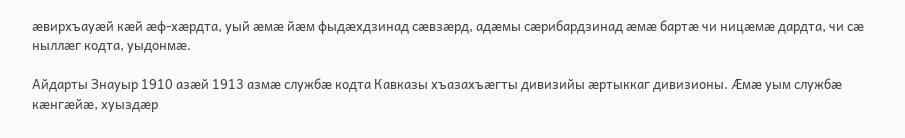æвирхъауæй кæй æф-хæрдта, уый æмæ йæм фыдæхдзинад сæвзæрд, адæмы сæрибардзинад æмæ бартæ чи ницæмæ дардта, чи сæ ныллæг кодта, уыдонмæ.

Айдарты Знауыр 1910 азæй 1913 азмæ службæ кодта Кавказы хъазахъæгты дивизийы æртыккаг дивизионы. Æмæ уым службæ кæнгæйæ, хуыздæр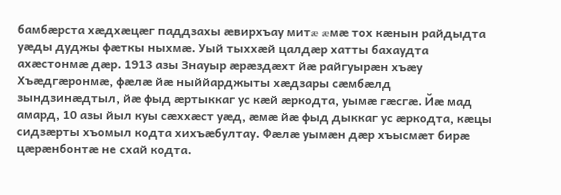бамбæрста хæдхæцæг паддзахы æвирхъау митæ æмæ тох кæнын райдыдта уæды дуджы фæткы ныхмæ. Уый тыххæй цалдæр хатты бахаудта ахæстонмæ дæр. 1913 азы Знауыр æрæздæхт йæ райгуырæн хъæу Хъæдгæронмæ, фæлæ йæ ныййарджыты хæдзары сæмбæлд зындзинæдтыл, йæ фыд æртыккаг ус кæй æркодта, уымæ гæсгæ. Йæ мад амард, 10 азы йыл куы сæххæст уæд, æмæ йæ фыд дыккаг ус æркодта, кæцы сидзæрты хъомыл кодта хихъæбултау. Фæлæ уымæн дæр хъысмæт бирæ цæрæнбонтæ не схай кодта.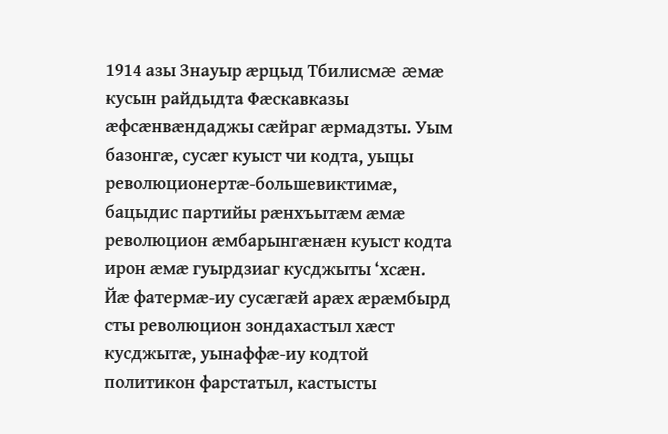1914 азы Знауыр æрцыд Тбилисмæ æмæ кусын райдыдта Фæскавказы æфсæнвæндаджы сæйраг æрмадзты. Уым базонгæ, сусæг куыст чи кодта, уыцы революционертæ-большевиктимæ, бацыдис партийы рæнхъытæм æмæ революцион æмбарынгæнæн куыст кодта ирон æмæ гуырдзиаг кусджыты ‘хсæн. Йæ фатермæ-иу сусæгæй арæх æрæмбырд сты революцион зондахастыл хæст кусджытæ, уынаффæ-иу кодтой политикон фарстатыл, кастысты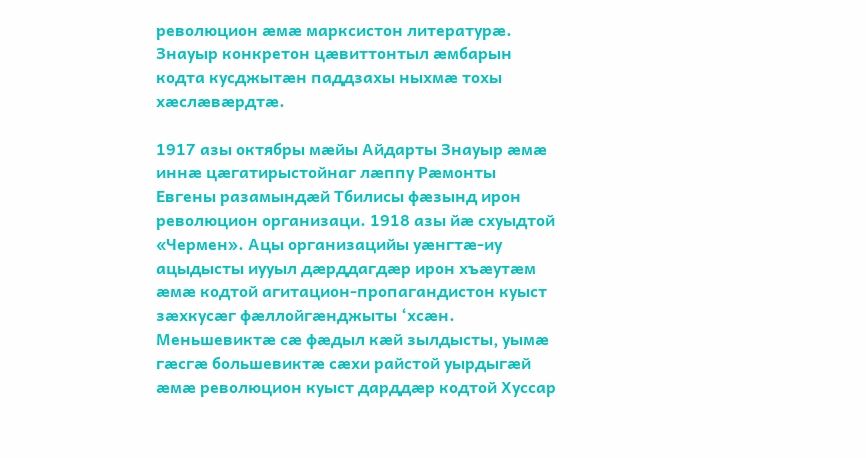революцион æмæ марксистон литературæ. Знауыр конкретон цæвиттонтыл æмбарын кодта кусджытæн паддзахы ныхмæ тохы хæслæвæрдтæ.

1917 азы октябры мæйы Айдарты Знауыр æмæ иннæ цæгатирыстойнаг лæппу Рæмонты Евгены разамындæй Тбилисы фæзынд ирон революцион организаци. 1918 азы йæ схуыдтой «Чермен». Ацы организацийы уæнгтæ-иу ацыдысты иууыл дæрддагдæр ирон хъæутæм æмæ кодтой агитацион-пропагандистон куыст зæхкусæг фæллойгæнджыты ‘хсæн. Меньшевиктæ сæ фæдыл кæй зылдысты, уымæ гæсгæ большевиктæ сæхи райстой уырдыгæй æмæ революцион куыст дарддæр кодтой Хуссар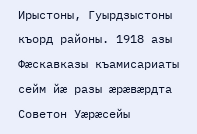Ирыстоны, Гуырдзыстоны къорд районы. 1918 азы Фæскавказы къамисариаты сейм йæ разы æрæвæрдта  Советон Уæрæсейы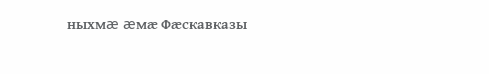ныхмæ æмæ Фæскавказы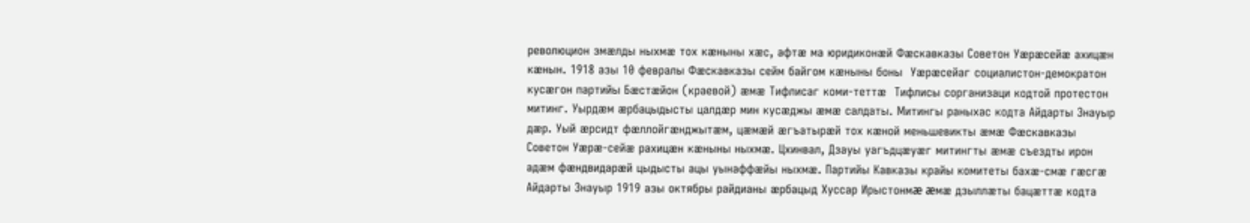революцион змæлды ныхмæ тох кæныны хæс, афтæ ма юридиконæй Фæскавказы Советон Уæрæсейæ ахицæн кæнын. 1918 азы 10 февралы Фæскавказы сейм байгом кæныны боны  Уæрæсейаг социалистон-демократон кусæгон партийы Бæстæйон (краевой) æмæ Тифлисаг коми-теттæ  Тифлисы сорганизаци кодтой протестон митинг. Уырдæм æрбацыдысты цалдæр мин кусæджы æмæ салдаты. Митингы раныхас кодта Айдарты Знауыр дæр. Уый æрсидт фæллойгæнджытæм, цæмæй æгъатырæй тох кæной меньшевикты æмæ Фæскавказы Советон Уæрæ-сейæ рахицæн кæныны ныхмæ. Цхинвал, Дзауы уагъдцæуæг митингты æмæ съездты ирон адæм фæндвидарæй цыдысты ацы уынаффæйы ныхмæ. Партийы Кавказы крайы комитеты бахæ-смæ гæсгæ Айдарты Знауыр 1919 азы октябры райдианы æрбацыд Хуссар Ирыстонмæ æмæ дзыллæты бацæттæ кодта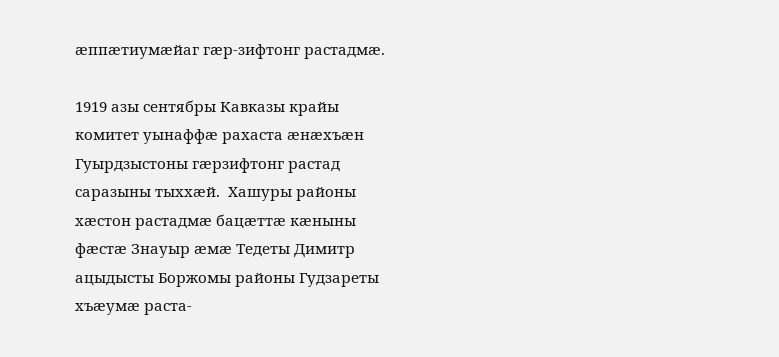æппæтиумæйаг гæр-зифтонг растадмæ.

1919 азы сентябры Кавказы крайы комитет уынаффæ рахаста æнæхъæн Гуырдзыстоны гæрзифтонг растад саразыны тыххæй.  Хашуры районы хæстон растадмæ бацæттæ кæныны фæстæ Знауыр æмæ Тедеты Димитр ацыдысты Боржомы районы Гудзареты хъæумæ раста-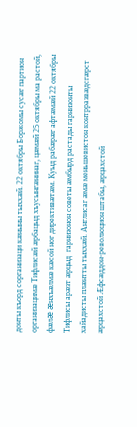донты къорд сорганизаци кæныны тыххæй. 22 октябры Боржомы сусæг партион организацимæ Тифлисæй æрбацыд хъусынгæнинаг, цæмæй 25 октябры ма растой, фæлæ æнхъæлмæ кæсой ног директивæтæм. Куыд рабæрæг афтæмæй 22 октябры Тифлисы арæзт æрцыд  гарнизонон советы æмбырд растады гарнизонты хайадисты плæнтты тыххæй. Англисаг æмæ меньшевистон контрразвæдсгæрст æрцахстой Æфсæддон-революцион штабы, æрцахстой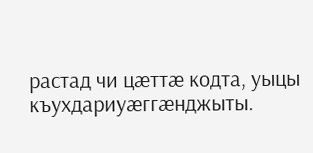растад чи цæттæ кодта, уыцы къухдариуæггæнджыты.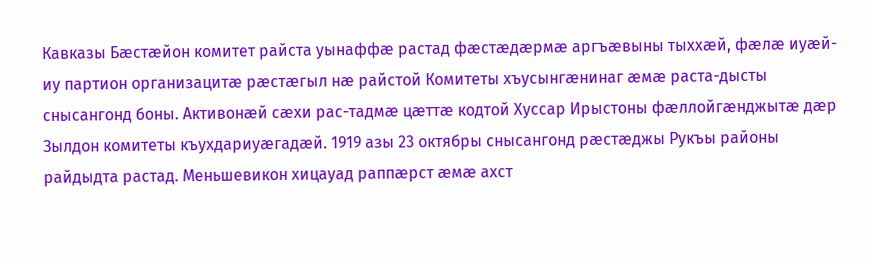Кавказы Бæстæйон комитет райста уынаффæ растад фæстæдæрмæ аргъæвыны тыххæй, фæлæ иуæй-иу партион организацитæ рæстæгыл нæ райстой Комитеты хъусынгæнинаг æмæ раста-дысты снысангонд боны. Активонæй сæхи рас-тадмæ цæттæ кодтой Хуссар Ирыстоны фæллойгæнджытæ дæр Зылдон комитеты къухдариуæгадæй. 1919 азы 23 октябры снысангонд рæстæджы Рукъы районы райдыдта растад. Меньшевикон хицауад раппæрст æмæ ахст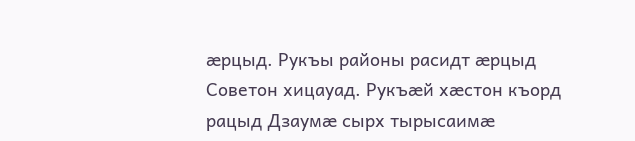æрцыд. Рукъы районы расидт æрцыд Советон хицауад. Рукъæй хæстон къорд рацыд Дзаумæ сырх тырысаимæ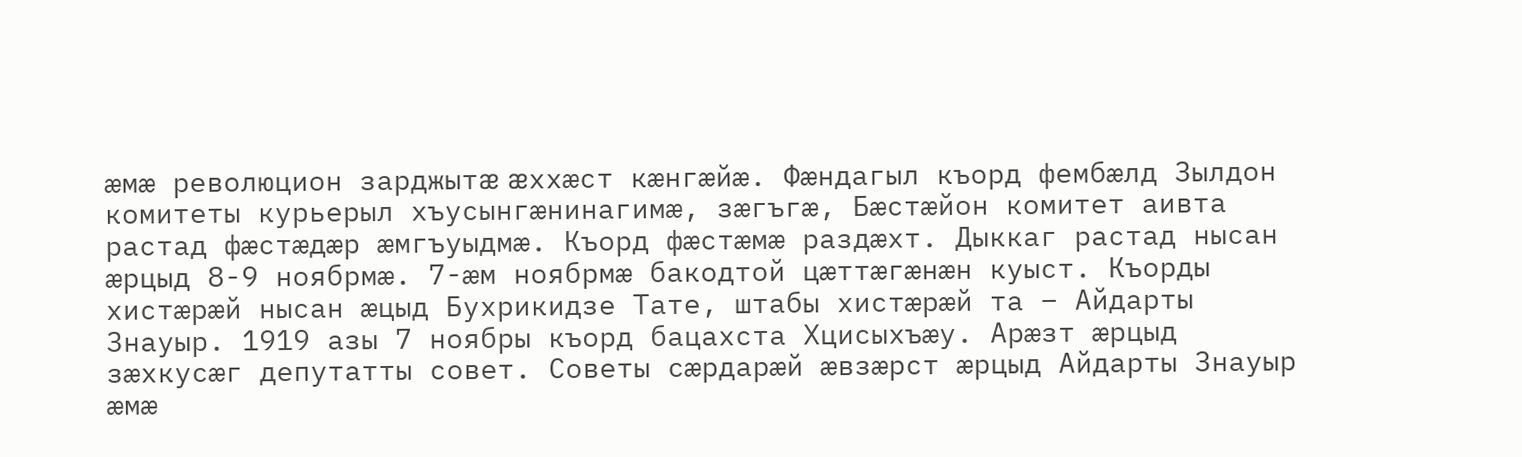æмæ революцион зарджытæ æххæст кæнгæйæ. Фæндагыл къорд фембæлд Зылдон комитеты курьерыл хъусынгæнинагимæ, зæгъгæ, Бæстæйон комитет аивта растад фæстæдæр æмгъуыдмæ. Къорд фæстæмæ раздæхт. Дыккаг растад нысан æрцыд 8-9 ноябрмæ. 7-æм ноябрмæ бакодтой цæттæгæнæн куыст. Къорды хистæрæй нысан æцыд Бухрикидзе Тате, штабы хистæрæй та – Айдарты Знауыр. 1919 азы 7 ноябры къорд бацахста Хцисыхъæу. Арæзт æрцыд зæхкусæг депутатты совет. Советы сæрдарæй æвзæрст æрцыд Айдарты Знауыр æмæ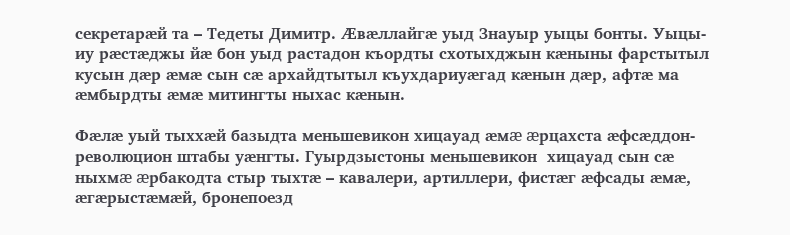секретарæй та – Тедеты Димитр. Æвæллайгæ уыд Знауыр уыцы бонты. Уыцы-иу рæстæджы йæ бон уыд растадон къордты схотыхджын кæныны фарстытыл кусын дæр æмæ сын сæ архайдтытыл къухдариуæгад кæнын дæр, афтæ ма æмбырдты æмæ митингты ныхас кæнын.

Фæлæ уый тыххæй базыдта меньшевикон хицауад æмæ æрцахста æфсæддон-революцион штабы уæнгты. Гуырдзыстоны меньшевикон  хицауад сын сæ ныхмæ æрбакодта стыр тыхтæ – кавалери, артиллери, фистæг æфсады æмæ, æгæрыстæмæй, бронепоезд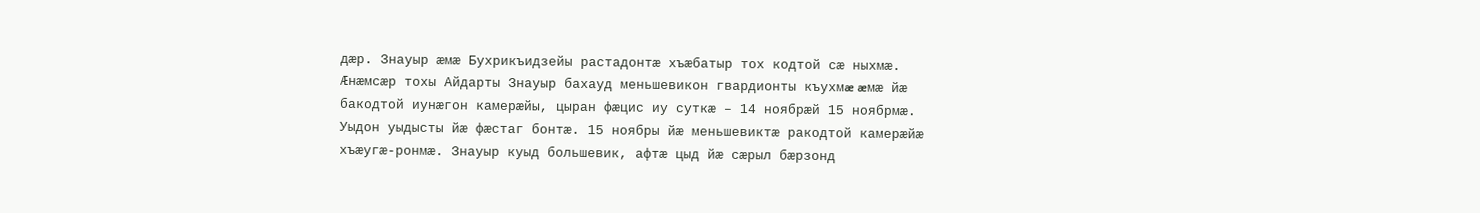дæр. Знауыр æмæ Бухрикъидзейы растадонтæ хъæбатыр тох кодтой сæ ныхмæ. Æнæмсæр тохы Айдарты Знауыр бахауд меньшевикон гвардионты къухмæ æмæ йæ бакодтой иунæгон камерæйы, цыран фæцис иу суткæ – 14 ноябрæй 15 ноябрмæ. Уыдон уыдысты йæ фæстаг бонтæ. 15 ноябры йæ меньшевиктæ ракодтой камерæйæ хъæугæ-ронмæ. Знауыр куыд большевик, афтæ цыд йæ сæрыл бæрзонд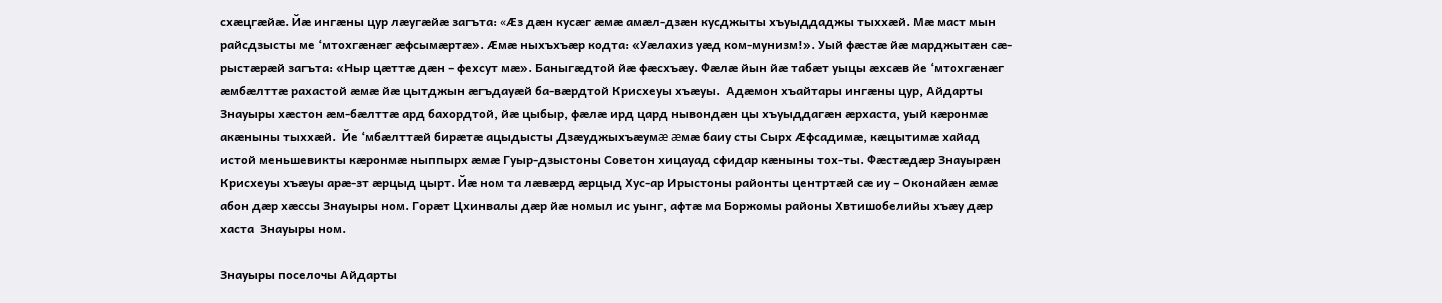схæцгæйæ. Йæ ингæны цур лæугæйæ загъта: «Æз дæн кусæг æмæ амæл-дзæн кусджыты хъуыддаджы тыххæй. Мæ маст мын райсдзысты ме ‘мтохгæнæг æфсымæртæ». Æмæ ныхъхъæр кодта: «Уæлахиз уæд ком-мунизм!». Уый фæстæ йæ марджытæн сæ-рыстæрæй загъта: «Ныр цæттæ дæн – фехсут мæ». Баныгæдтой йæ фæсхъæу. Фæлæ йын йæ табæт уыцы æхсæв йе ‘мтохгæнæг æмбæлттæ рахастой æмæ йæ цытджын æгъдауæй ба-вæрдтой Крисхеуы хъæуы.  Адæмон хъайтары ингæны цур, Айдарты Знауыры хæстон æм-бæлттæ ард бахордтой, йæ цыбыр, фæлæ ирд цард нывондæн цы хъуыддагæн æрхаста, уый кæронмæ акæныны тыххæй.  Йе ‘мбæлттæй бирæтæ ацыдысты Дзæуджыхъæумæ æмæ баиу сты Сырх Æфсадимæ, кæцытимæ хайад истой меньшевикты кæронмæ ныппырх æмæ Гуыр-дзыстоны Советон хицауад сфидар кæныны тох-ты. Фæстæдæр Знауырæн Крисхеуы хъæуы арæ-зт æрцыд цырт. Йæ ном та лæвæрд æрцыд Хус-ар Ирыстоны районты центртæй сæ иу – Оконайæн æмæ абон дæр хæссы Знауыры ном. Горæт Цхинвалы дæр йæ номыл ис уынг, афтæ ма Боржомы районы Хвтишобелийы хъæу дæр хаста  Знауыры ном.

Знауыры поселочы Айдарты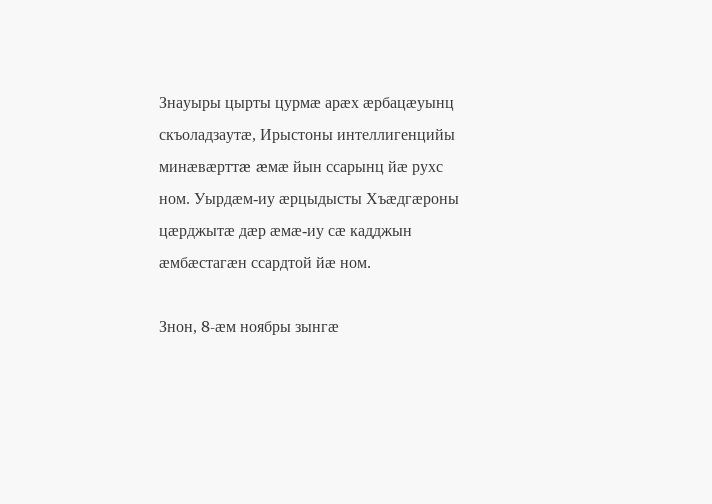Знауыры цырты цурмæ арæх æрбацæуынц скъоладзаутæ, Ирыстоны интеллигенцийы минæвæрттæ æмæ йын ссарынц йæ рухс ном. Уырдæм-иу æрцыдысты Хъæдгæроны цæрджытæ дæр æмæ-иу сæ кадджын æмбæстагæн ссардтой йæ ном.

Знон, 8-æм ноябры зынгæ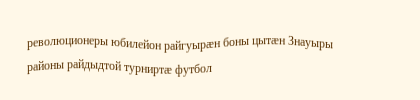революционеры юбилейон райгуырæн боны цытæн Знауыры районы райдыдтой турниртæ футбол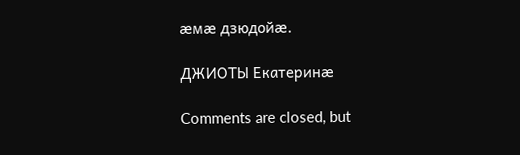æмæ дзюдойæ.

ДЖИОТЫ Екатеринæ

Comments are closed, but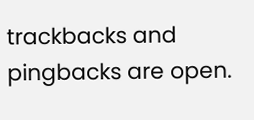trackbacks and pingbacks are open.